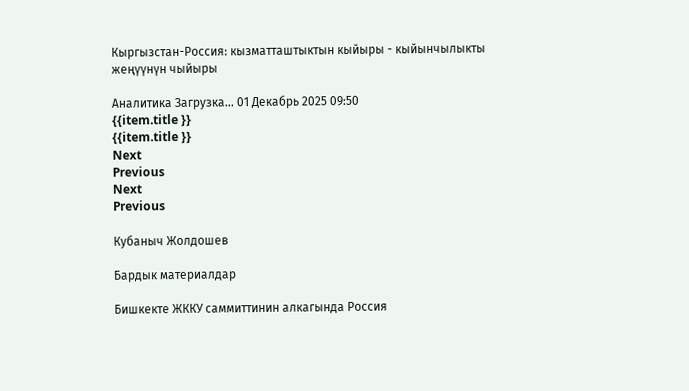Кыргызстан-Россия: кызматташтыктын кыйыры - кыйынчылыкты жеңүүнүн чыйыры

Аналитика Загрузка... 01 Декабрь 2025 09:50
{{item.title }}
{{item.title }}
Next
Previous
Next
Previous

Кубаныч Жолдошев

Бардык материалдар

Бишкекте ЖККУ саммиттинин алкагында Россия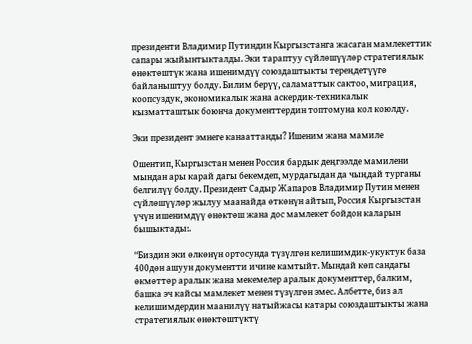президенти Владимир Путиндин Кыргызстанга жасаган мамлекеттик сапары жыйынтыкталды. Эки тараптуу сүйлөшүүлөр стратегиялык өнөктөштүк жана ишенимдүү союздаштыкты тереңдетүүгө байланыштуу болду. Билим берүү, саламаттык сактоо, миграция, коопсуздук, экономикалык жана аскердик-техникалык кызматташтык боюнча документтердин топтомуна кол коюлду.

Эки президент эмнеге канааттанды? Ишеним жана мамиле

Ошентип, Кыргызстан менен Россия бардык деңгээлде мамилени мындан ары карай дагы бекемдеп, мурдагыдан да чыңдай турганы белгилүү болду. Президент Садыр Жапаров Владимир Путин менен сүйлөшүүлөр жылуу маанайда өткөнүн айтып, Россия Кыргызстан үчүн ишенимдүү өнөктөш жана дос мамлекет бойдон каларын бышыктады:.

“Биздин эки өлкөнүн ортосунда түзүлгөн келишимдик-укуктук база 400дөн ашуун документти ичине камтыйт. Мындай көп сандагы өкмөттөр аралык жана мекемелер аралык документтер, балким, башка эч кайсы мамлекет менен түзүлгөн эмес. Албетте, биз ал келишимдердин маанилүү натыйжасы катары союздаштыкты жана стратегиялык өнөктөштүктү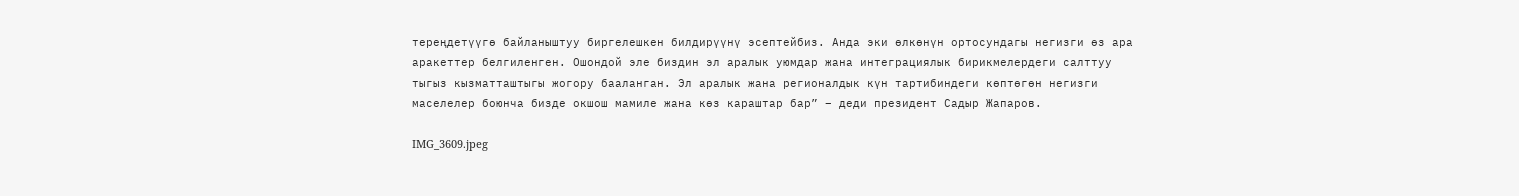тереңдетүүгө байланыштуу биргелешкен билдирүүнү эсептейбиз. Анда эки өлкөнүн ортосундагы негизги өз ара аракеттер белгиленген. Ошондой эле биздин эл аралык уюмдар жана интеграциялык бирикмелердеги салттуу тыгыз кызматташтыгы жогору бааланган. Эл аралык жана регионалдык күн тартибиндеги көптөгөн негизги маселелер боюнча бизде окшош мамиле жана көз караштар бар” – деди президент Садыр Жапаров.

IMG_3609.jpeg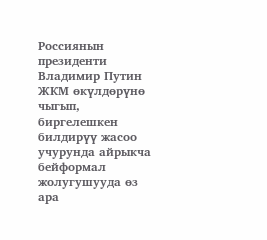Россиянын президенти Владимир Путин ЖКМ өкүлдөрүнө чыгып, биргелешкен билдирүү жасоо учурунда айрыкча бейформал жолугушууда өз ара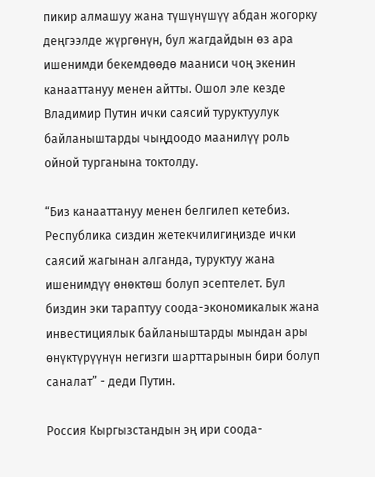пикир алмашуу жана түшүнүшүү абдан жогорку деңгээлде жүргөнүн, бул жагдайдын өз ара ишенимди бекемдөөдө мааниси чоң экенин канааттануу менен айтты. Ошол эле кезде Владимир Путин ички саясий туруктуулук байланыштарды чыңдоодо маанилүү роль ойной турганына токтолду.

“Биз канааттануу менен белгилеп кетебиз. Республика сиздин жетекчилигиңизде ички саясий жагынан алганда, туруктуу жана ишенимдүү өнөктөш болуп эсептелет. Бул биздин эки тараптуу соода-экономикалык жана инвестициялык байланыштарды мындан ары өнүктүрүүнүн негизги шарттарынын бири болуп саналат” - деди Путин.

Россия Кыргызстандын эң ири соода-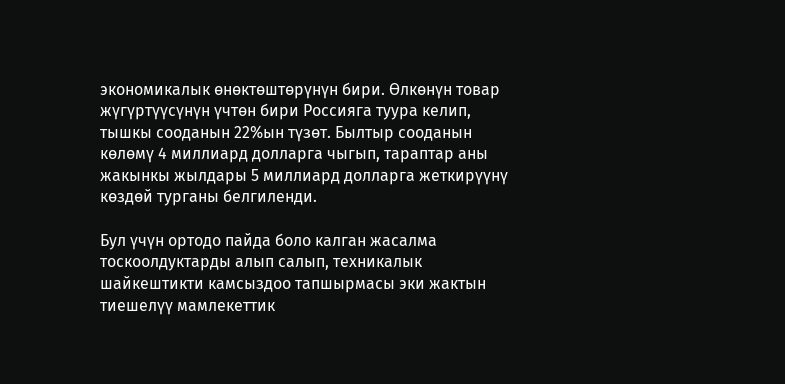экономикалык өнөктөштөрүнүн бири. Өлкөнүн товар жүгүртүүсүнүн үчтөн бири Россияга туура келип, тышкы сооданын 22%ын түзөт. Былтыр сооданын көлөмү 4 миллиард долларга чыгып, тараптар аны жакынкы жылдары 5 миллиард долларга жеткирүүнү көздөй турганы белгиленди.

Бул үчүн ортодо пайда боло калган жасалма тоскоолдуктарды алып салып, техникалык шайкештикти камсыздоо тапшырмасы эки жактын тиешелүү мамлекеттик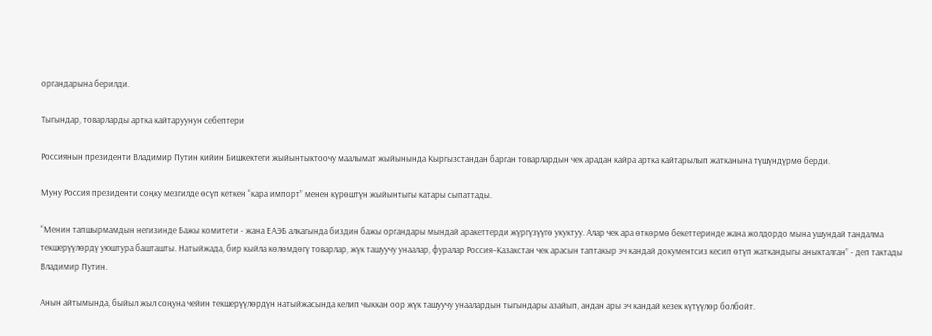органдарына берилди.

Тыгындар, товарларды артка кайтаруунун себептери

Россиянын президенти Владимир Путин кийин Бишкектеги жыйынтыктоочу маалымат жыйынында Кыргызстандан барган товарлардын чек арадан кайра артка кайтарылып жатканына түшүндүрмө берди.

Муну Россия президенти соңку мезгилде өсүп кеткен “кара импорт” менен күрөштүн жыйынтыгы катары сыпаттады.

“Менин тапшырмамдын негизинде Бажы комитети - жана ЕАЭБ алкагында биздин бажы органдары мындай аракеттерди жүргүзүүгө укуктуу. Алар чек ара өткөрмө бекеттеринде жана жолдордо мына ушундай тандалма текшерүүлөрдү уюштура башташты. Натыйжада, бир кыйла көлөмдөгү товарлар, жүк ташуучу унаалар, фуралар Россия–Казакстан чек арасын таптакыр эч кандай документсиз кесип өтүп жаткандыгы аныкталган” - деп тактады Владимир Путин.

Анын айтымында, быйыл жыл соңуна чейин текшерүүлөрдүн натыйжасында келип чыккан оор жүк ташуучу унаалардын тыгындары азайып, андан ары эч кандай кезек күтүүлөр болбойт.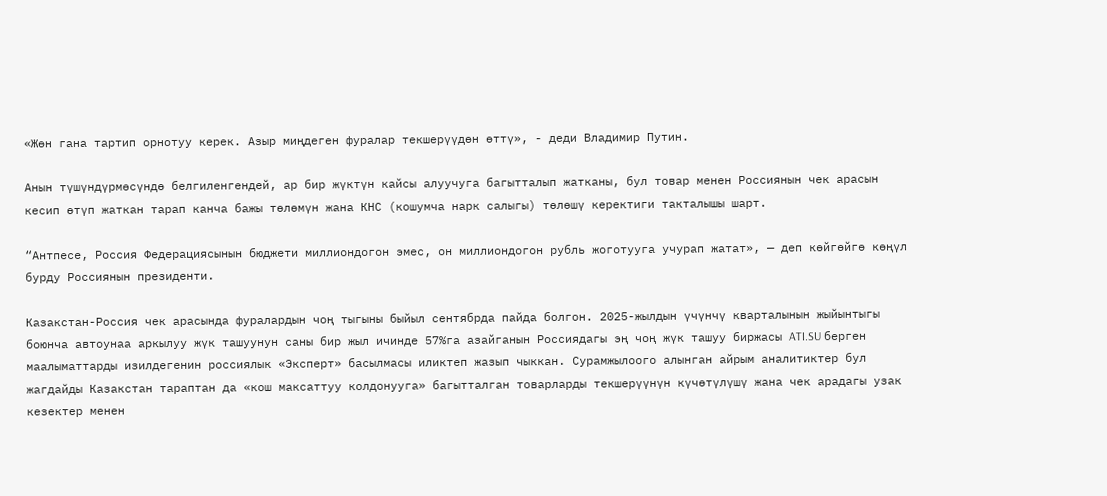«Жөн гана тартип орнотуу керек. Азыр миңдеген фуралар текшерүүдөн өттү», - деди Владимир Путин.

Анын түшүндүрмөсүндө белгиленгендей, ар бир жүктүн кайсы алуучуга багытталып жатканы, бул товар менен Россиянын чек арасын кесип өтүп жаткан тарап канча бажы төлөмүн жана КНС (кошумча нарк салыгы) төлөшү керектиги такталышы шарт.

“Антпесе, Россия Федерациясынын бюджети миллиондогон эмес, он миллиондогон рубль жоготууга учурап жатат», — деп көйгөйгө көңүл бурду Россиянын президенти.

Казакстан-Россия чек арасында фуралардын чоң тыгыны быйыл сентябрда пайда болгон. 2025-жылдын үчүнчү кварталынын жыйынтыгы боюнча автоунаа аркылуу жүк ташуунун саны бир жыл ичинде 57%га азайганын Россиядагы эң чоң жүк ташуу биржасы ATI.SU берген маалыматтарды изилдегенин россиялык «Эксперт» басылмасы иликтеп жазып чыккан. Сурамжылоого алынган айрым аналитиктер бул жагдайды Казакстан тараптан да «кош максаттуу колдонууга» багытталган товарларды текшерүүнүн күчөтүлүшү жана чек арадагы узак кезектер менен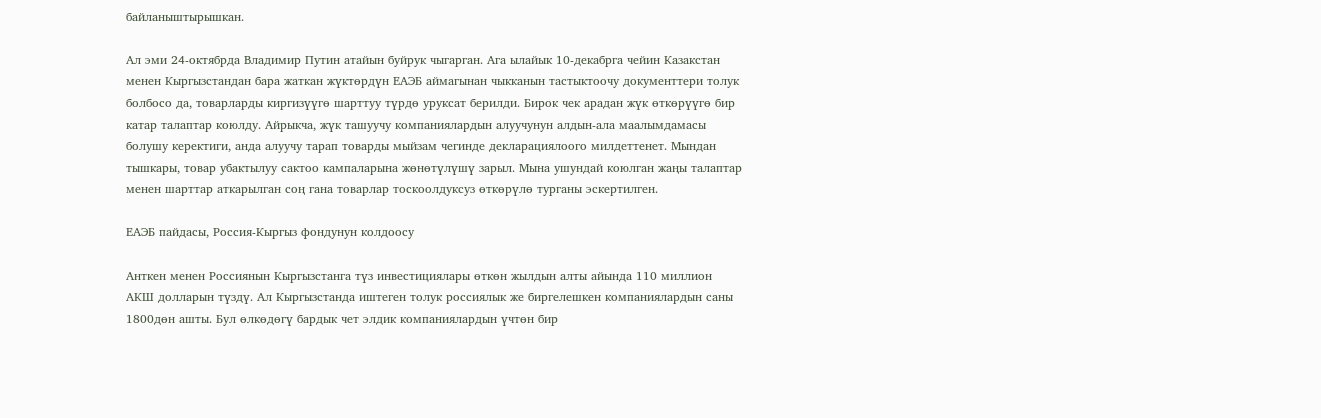байланыштырышкан.

Ал эми 24-октябрда Владимир Путин атайын буйрук чыгарган. Ага ылайык 10-декабрга чейин Казакстан менен Кыргызстандан бара жаткан жүктөрдүн ЕАЭБ аймагынан чыкканын тастыктоочу документтери толук болбосо да, товарларды киргизүүгө шарттуу түрдө уруксат берилди. Бирок чек арадан жүк өткөрүүгө бир катар талаптар коюлду. Айрыкча, жүк ташуучу компаниялардын алуучунун алдын-ала маалымдамасы болушу керектиги, анда алуучу тарап товарды мыйзам чегинде декларациялоого милдеттенет. Мындан тышкары, товар убактылуу сактоо кампаларына жөнөтүлүшү зарыл. Мына ушундай коюлган жаңы талаптар менен шарттар аткарылган соң гана товарлар тоскоолдуксуз өткөрүлө турганы эскертилген.

ЕАЭБ пайдасы, Россия-Кыргыз фондунун колдоосу

Анткен менен Россиянын Кыргызстанга түз инвестициялары өткөн жылдын алты айында 110 миллион АКШ долларын түздү. Ал Кыргызстанда иштеген толук россиялык же биргелешкен компаниялардын саны 1800дөн ашты. Бул өлкөдөгү бардык чет элдик компаниялардын үчтөн бир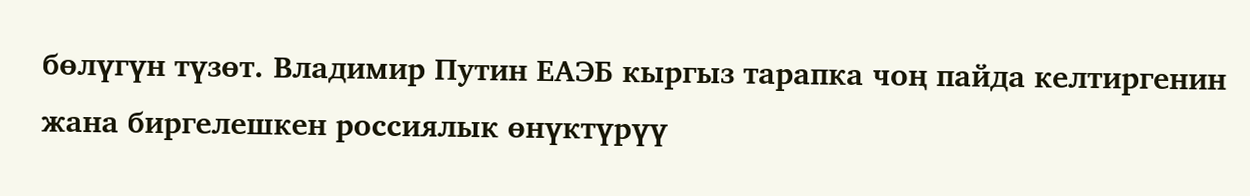бөлүгүн түзөт. Владимир Путин ЕАЭБ кыргыз тарапка чоң пайда келтиргенин жана биргелешкен россиялык өнүктүрүү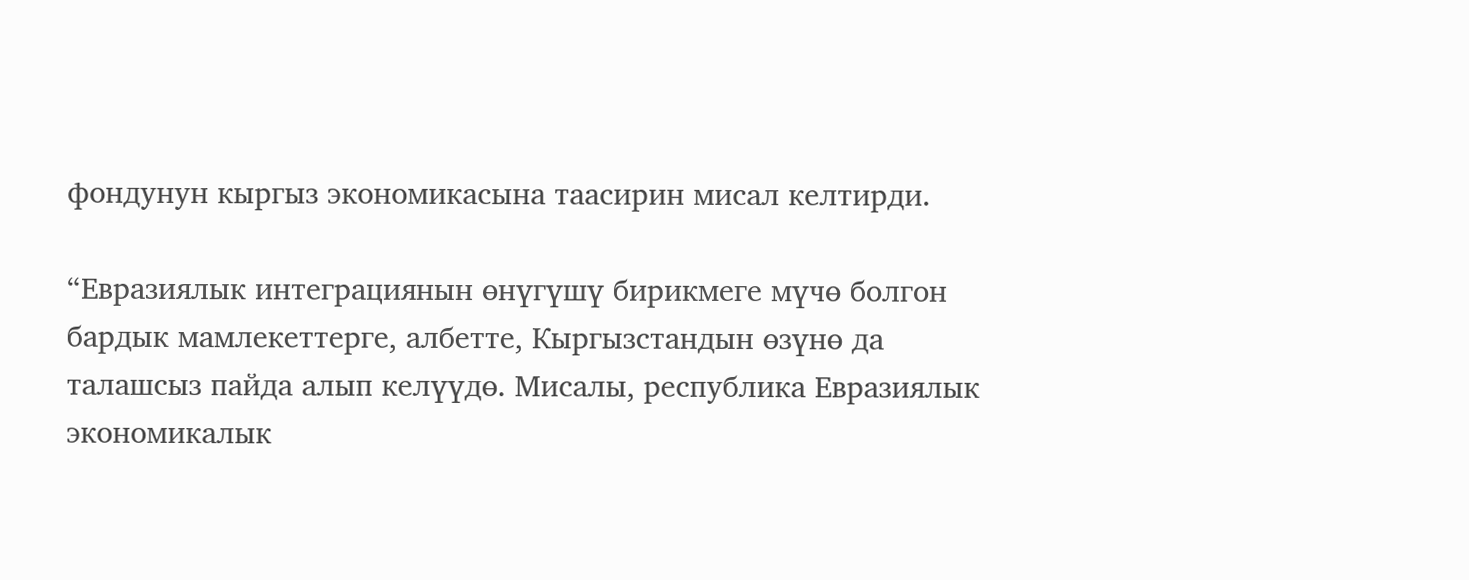фондунун кыргыз экономикасына таасирин мисал келтирди.

“Евразиялык интеграциянын өнүгүшү бирикмеге мүчө болгон бардык мамлекеттерге, албетте, Кыргызстандын өзүнө да талашсыз пайда алып келүүдө. Мисалы, республика Евразиялык экономикалык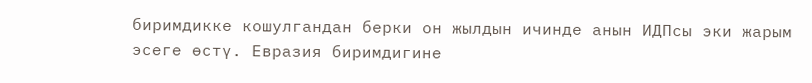биримдикке кошулгандан берки он жылдын ичинде анын ИДПсы эки жарым эсеге өстү. Евразия биримдигине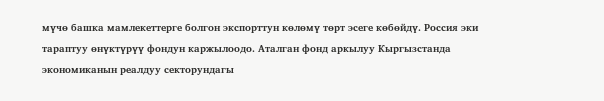мүчө башка мамлекеттерге болгон экспорттун көлөмү төрт эсеге көбөйдү. Россия эки тараптуу өнүктүрүү фондун каржылоодо. Аталган фонд аркылуу Кыргызстанда экономиканын реалдуу секторундагы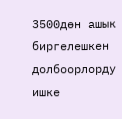3500дөн ашык биргелешкен долбоорлорду ишке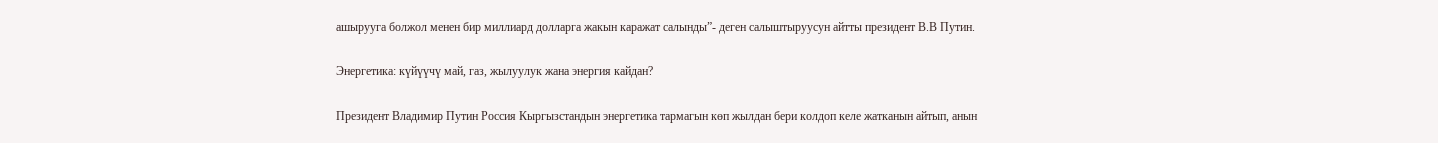ашырууга болжол менен бир миллиард долларга жакын каражат салынды”- деген салыштыруусун айтты президент В.В Путин.

Энергетика: күйүүчү май, газ, жылуулук жана энергия кайдан?

Президент Владимир Путин Россия Кыргызстандын энергетика тармагын көп жылдан бери колдоп келе жатканын айтып, анын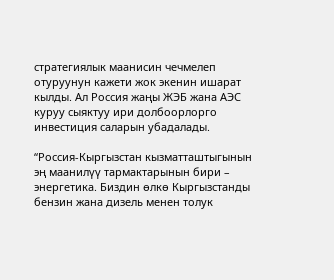стратегиялык маанисин чечмелеп отуруунун кажети жок экенин ишарат кылды. Ал Россия жаңы ЖЭБ жана АЭС куруу сыяктуу ири долбоорлорго инвестиция саларын убадалады.

“Россия-Кыргызстан кызматташтыгынын эң маанилүү тармактарынын бири – энергетика. Биздин өлкө Кыргызстанды бензин жана дизель менен толук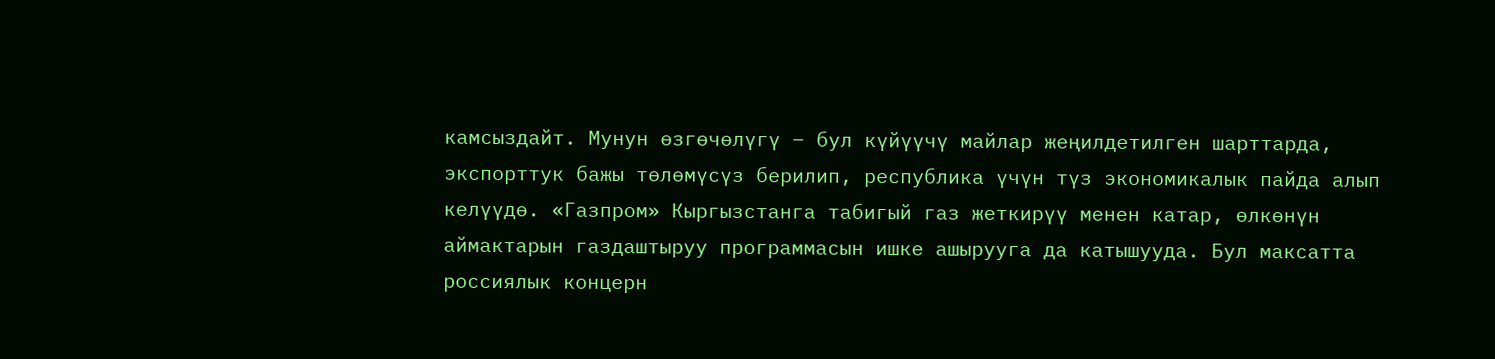камсыздайт. Мунун өзгөчөлүгү – бул күйүүчү майлар жеңилдетилген шарттарда, экспорттук бажы төлөмүсүз берилип, республика үчүн түз экономикалык пайда алып келүүдө. «Газпром» Кыргызстанга табигый газ жеткирүү менен катар, өлкөнүн аймактарын газдаштыруу программасын ишке ашырууга да катышууда. Бул максатта россиялык концерн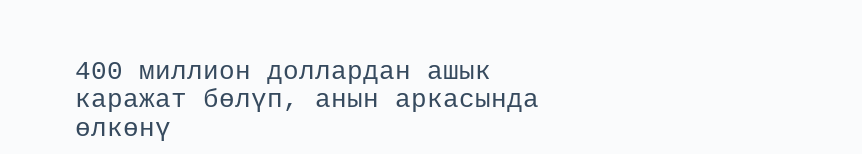400 миллион доллардан ашык каражат бөлүп, анын аркасында өлкөнү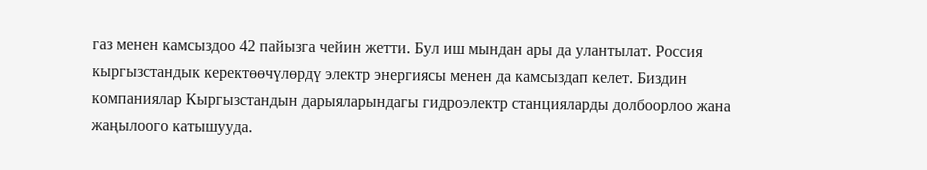газ менен камсыздоо 42 пайызга чейин жетти. Бул иш мындан ары да улантылат. Россия кыргызстандык керектөөчүлөрдү электр энергиясы менен да камсыздап келет. Биздин компаниялар Кыргызстандын дарыяларындагы гидроэлектр станцияларды долбоорлоо жана жаңылоого катышууда.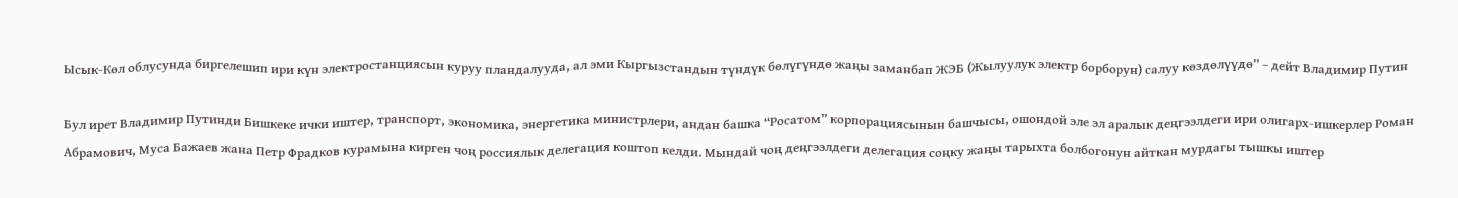Ысык-Көл облусунда биргелешип ири күн электростанциясын куруу пландалууда, ал эми Кыргызстандын түндүк бөлүгүндө жаңы заманбап ЖЭБ (Жылуулук электр борборун) салуу көздөлүүдө” – дейт Владимир Путин

Бул ирет Владимир Путинди Бишкеке ички иштер, транспорт, экономика, энергетика министрлери, андан башка “Росатом” корпорациясынын башчысы, ошондой эле эл аралык деңгээлдеги ири олигарх-ишкерлер Роман Абрамович, Муса Бажаев жана Петр Фрадков курамына кирген чоң россиялык делегация коштоп келди. Мындай чоң деңгээлдеги делегация соңку жаңы тарыхта болбогонун айткан мурдагы тышкы иштер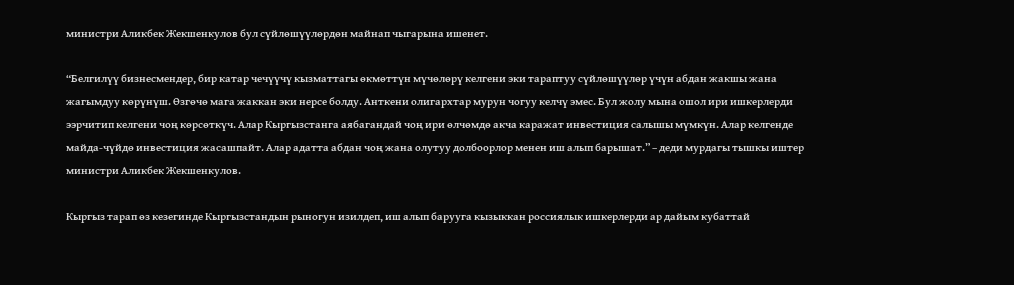министри Аликбек Жекшенкулов бул сүйлөшүүлөрдөн майнап чыгарына ишенет.

“Белгилүү бизнесмендер, бир катар чечүүчү кызматтагы өкмөттүн мүчөлөрү келгени эки тараптуу сүйлөшүүлөр үчүн абдан жакшы жана жагымдуу көрүнүш. Өзгөчө мага жаккан эки нерсе болду. Анткени олигархтар мурун чогуу келчү эмес. Бул жолу мына ошол ири ишкерлерди ээрчитип келгени чоң көрсөткүч. Алар Кыргызстанга аябагандай чоң ири өлчөмдө акча каражат инвестиция салышы мүмкүн. Алар келгенде майда-чүйдө инвестиция жасашпайт. Алар адатта абдан чоң жана олутуу долбоорлор менен иш алып барышат.” – деди мурдагы тышкы иштер министри Аликбек Жекшенкулов.

Кыргыз тарап өз кезегинде Кыргызстандын рыногун изилдеп, иш алып барууга кызыккан россиялык ишкерлерди ар дайым кубаттай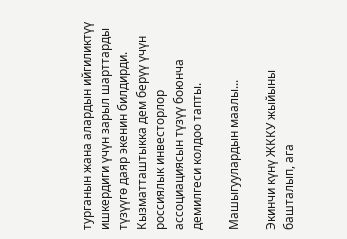турганын жана алардын ийгиликтүү ишкердиги үчүн зарыл шарттарды түзүүгө даяр экенин билдирди. Кызматташтыкка дем берүү үчүн россиялык инвесторлор ассоциациясын түзүү боюнча демилгеси колдоо тапты.

Машыгуулардын маалы...

Экинчи күнү ЖККУ жыйыны башталып, ага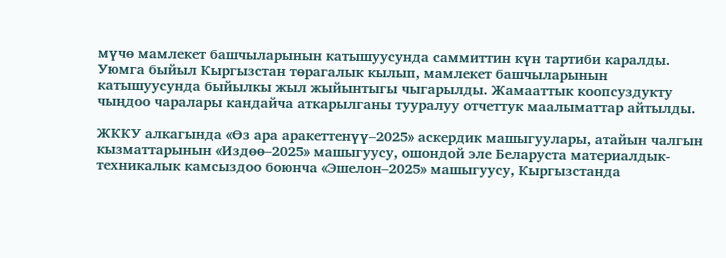мүчө мамлекет башчыларынын катышуусунда саммиттин күн тартиби каралды. Уюмга быйыл Кыргызстан төрагалык кылып, мамлекет башчыларынын катышуусунда быйылкы жыл жыйынтыгы чыгарылды. Жамааттык коопсуздукту чыңдоо чаралары кандайча аткарылганы тууралуу отчеттук маалыматтар айтылды.

ЖККУ алкагында «Өз ара аракеттенүү–2025» аскердик машыгуулары, атайын чалгын кызматтарынын «Издөө–2025» машыгуусу, ошондой эле Беларуста материалдык-техникалык камсыздоо боюнча «Эшелон–2025» машыгуусу, Кыргызстанда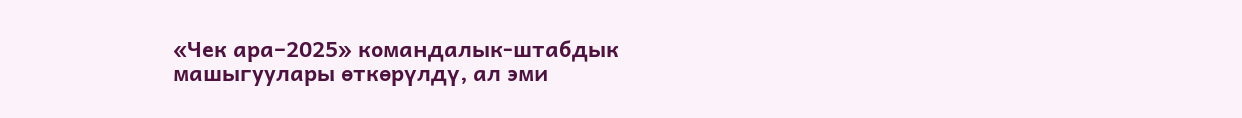«Чек ара–2025» командалык-штабдык машыгуулары өткөрүлдү, ал эми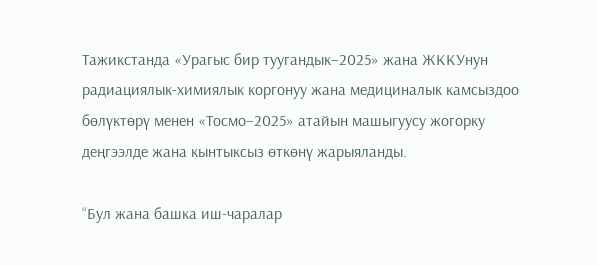Тажикстанда «Урагыс бир туугандык–2025» жана ЖККУнун радиациялык-химиялык коргонуу жана медициналык камсыздоо бөлүктөрү менен «Тосмо–2025» атайын машыгуусу жогорку деңгээлде жана кынтыксыз өткөнү жарыяланды.

“Бул жана башка иш-чаралар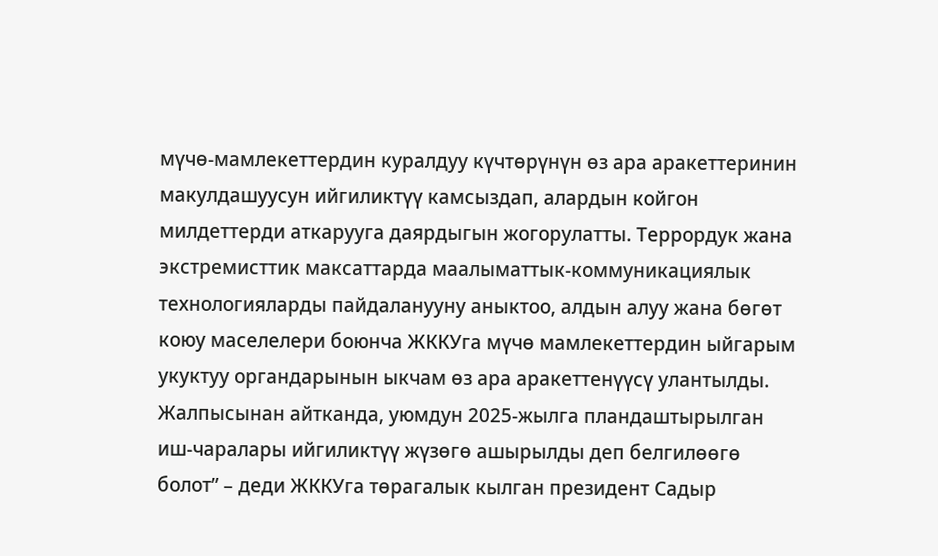мүчө-мамлекеттердин куралдуу күчтөрүнүн өз ара аракеттеринин макулдашуусун ийгиликтүү камсыздап, алардын койгон милдеттерди аткарууга даярдыгын жогорулатты. Террордук жана экстремисттик максаттарда маалыматтык-коммуникациялык технологияларды пайдаланууну аныктоо, алдын алуу жана бөгөт коюу маселелери боюнча ЖККУга мүчө мамлекеттердин ыйгарым укуктуу органдарынын ыкчам өз ара аракеттенүүсү улантылды. Жалпысынан айтканда, уюмдун 2025-жылга пландаштырылган иш-чаралары ийгиликтүү жүзөгө ашырылды деп белгилөөгө болот” – деди ЖККУга төрагалык кылган президент Садыр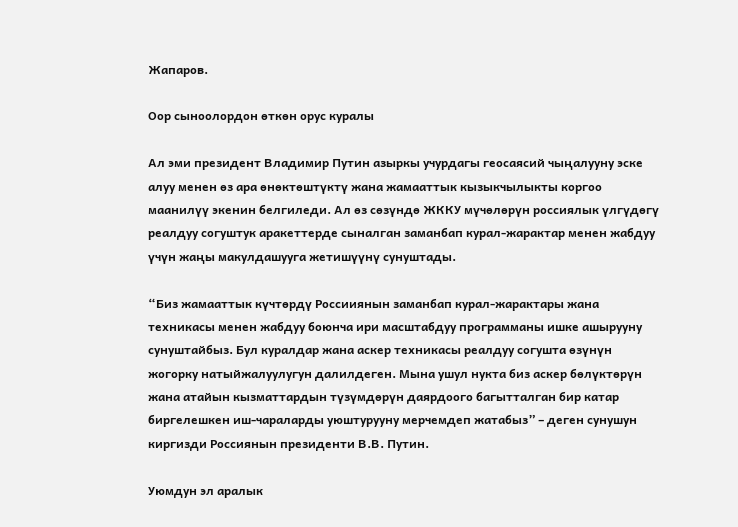Жапаров.

Оор сыноолордон өткөн орус куралы

Ал эми президент Владимир Путин азыркы учурдагы геосаясий чыңалууну эске алуу менен өз ара өнөктөштүктү жана жамааттык кызыкчылыкты коргоо маанилүү экенин белгиледи. Ал өз сөзүндө ЖККУ мүчөлөрүн россиялык үлгүдөгү реалдуу согуштук аракеттерде сыналган заманбап курал-жарактар менен жабдуу үчүн жаңы макулдашууга жетишүүнү сунуштады.

“Биз жамааттык күчтөрдү Россииянын заманбап курал-жарактары жана техникасы менен жабдуу боюнча ири масштабдуу программаны ишке ашырууну сунуштайбыз. Бул куралдар жана аскер техникасы реалдуу согушта өзүнүн жогорку натыйжалуулугун далилдеген. Мына ушул нукта биз аскер бөлүктөрүн жана атайын кызматтардын түзүмдөрүн даярдоого багытталган бир катар биргелешкен иш-чараларды уюштурууну мерчемдеп жатабыз” – деген сунушун киргизди Россиянын президенти В.В. Путин.

Уюмдун эл аралык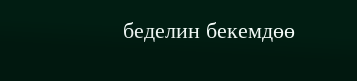беделин бекемдөө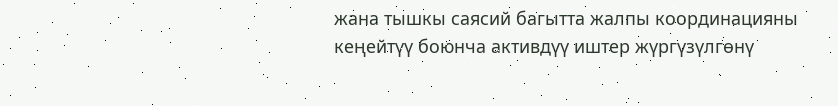жана тышкы саясий багытта жалпы координацияны кеңейтүү боюнча активдүү иштер жүргүзүлгөнү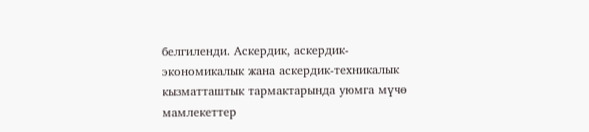белгиленди. Аскердик, аскердик-экономикалык жана аскердик-техникалык кызматташтык тармактарында уюмга мүчө мамлекеттер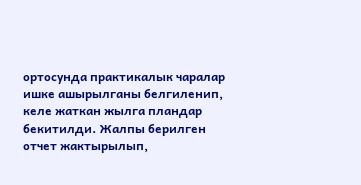ортосунда практикалык чаралар ишке ашырылганы белгиленип, келе жаткан жылга пландар бекитилди. Жалпы берилген отчет жактырылып,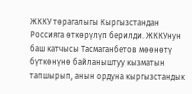ЖККУ төрагалыгы Кыргызстандан Россияга өткөрүлүп берилди. ЖККУнун баш катчысы Тасмаганбетов мөөнөтү бүткөнүнө байланыштуу кызматын тапшырып, анын ордуна кыргызстандык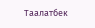Таалатбек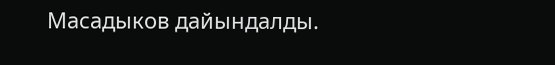Масадыков дайындалды.